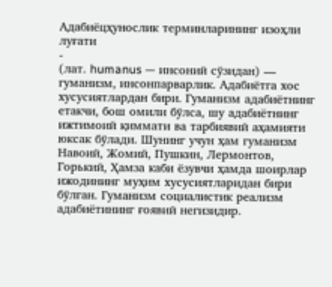Адабиёцҳунослик терминларининг изоҳли луғати
-
(лат. humanus — инсоний сўзидан) — гуманизм, инсонпарварлик. Адабиётга хос хусусиятлардан бири. Гуманизм адабиётнинг етакчи, бош омили бўлса, шу адабиётнинг ижтимоий қиммати ва тарбиявий аҳамияти юксак бўлади. Шунинг учун ҳам гуманизм Навоий, Жомий, Пушкин, Лермонтов, Горький, Ҳамза каби ёзувчи ҳамда шоирлар ижодининг муҳим хусусиятларидан бири бўлган. Гуманизм социалистик реализм адабиётининг ғоявий негизидир.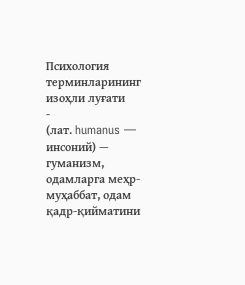Психология терминларининг изоҳли луғати
-
(лат. humanus — инсоний) — гуманизм, одамларга меҳр-муҳаббат, одам қадр-қийматини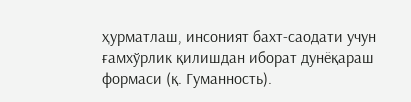ҳурматлаш, инсоният бахт-саодати учун ғамхўрлик қилишдан иборат дунёқараш формаси (қ. Гуманность).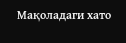Мақоладаги хато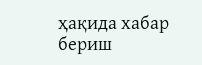ҳақида хабар бериш